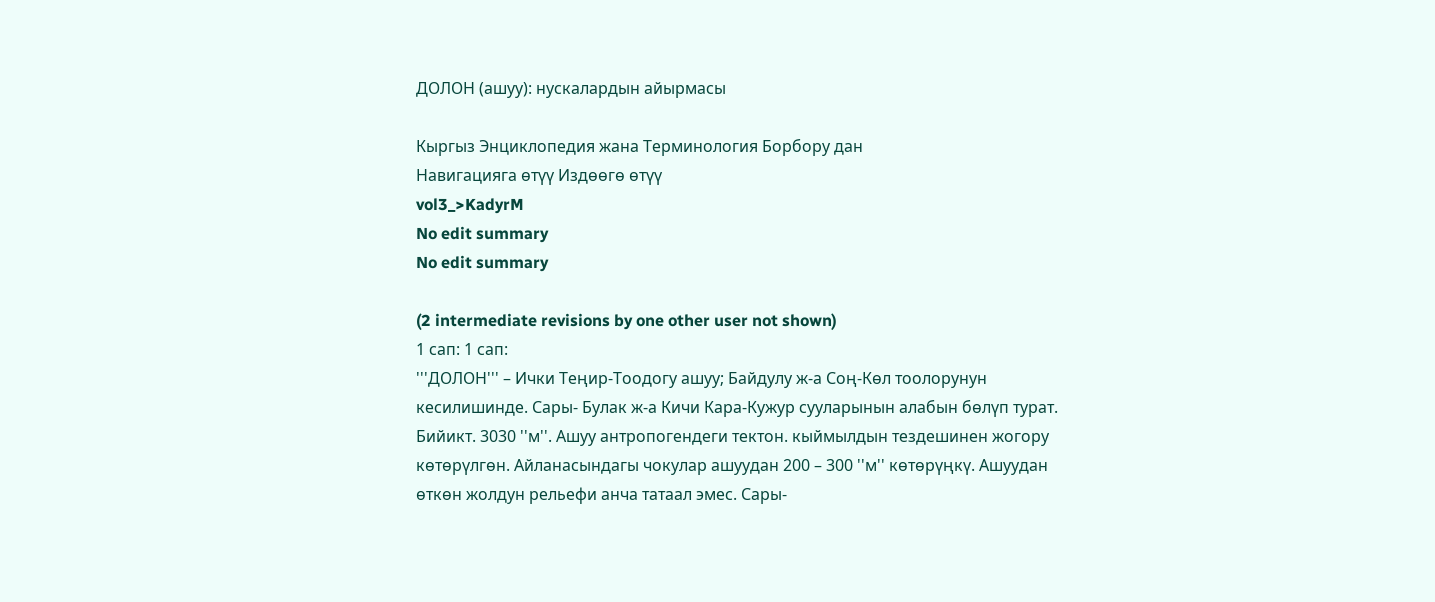ДОЛОН (ашуу): нускалардын айырмасы

Кыргыз Энциклопедия жана Терминология Борбору дан
Навигацияга өтүү Издөөгө өтүү
vol3_>KadyrM
No edit summary
No edit summary

(2 intermediate revisions by one other user not shown)
1 сап: 1 сап:
'''ДОЛОН''' – Ички Теңир-Тоодогу ашуу; Байдулу ж-а Соң-Көл тоолорунун кесилишинде. Сары- Булак ж-а Кичи Кара-Кужур сууларынын алабын бөлүп турат. Бийикт. 3030 ''м''. Ашуу антропогендеги тектон. кыймылдын тездешинен жогору көтөрүлгөн. Айланасындагы чокулар ашуудан 200 – 300 ''м'' көтөрүңкү. Ашуудан өткөн жолдун рельефи анча татаал эмес. Сары-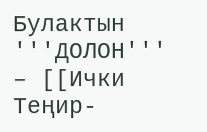Булактын
'''ДОЛОН''' – [[Ички Теңир-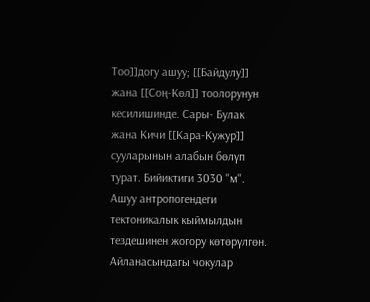Тоо]]догу ашуу; [[Байдулу]] жана [[Соң-Көл]] тоолорунун кесилишинде. Сары- Булак жана Кичи [[Кара-Кужур]] сууларынын алабын бөлүп турат. Бийиктиги 3030 ''м''. Ашуу антропогендеги тектоникалык кыймылдын тездешинен жогору көтөрүлгөн. Айланасындагы чокулар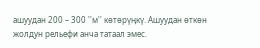ашуудан 200 – 300 ''м'' көтөрүңкү. Ашуудан өткөн жолдун рельефи анча татаал эмес.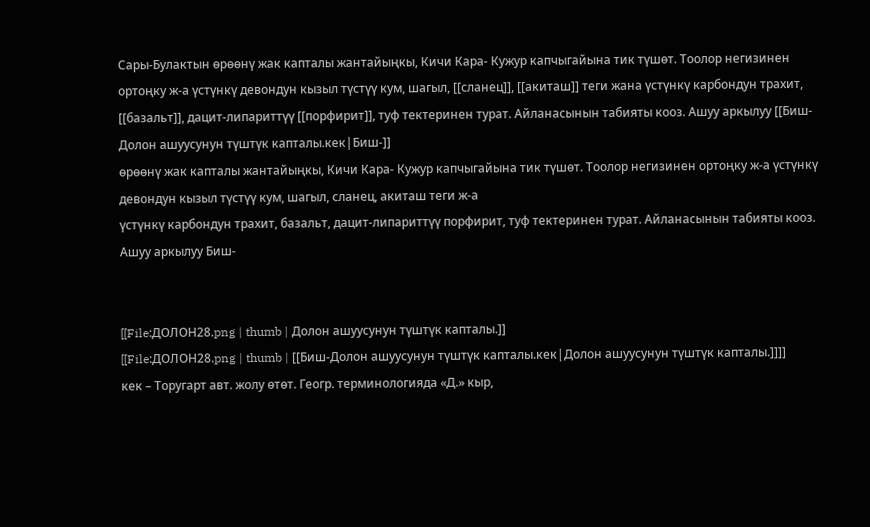Сары-Булактын өрөөнү жак капталы жантайыңкы, Кичи Кара- Кужур капчыгайына тик түшөт. Тоолор негизинен ортоңку ж-а үстүнкү девондун кызыл түстүү кум, шагыл, [[сланец]], [[акиташ]] теги жана үстүнкү карбондун трахит, [[базальт]], дацит-липариттүү [[порфирит]], туф тектеринен турат. Айланасынын табияты кооз. Ашуу аркылуу [[Биш-Долон ашуусунун түштүк капталы.кек|Биш-]]
өрөөнү жак капталы жантайыңкы, Кичи Кара- Кужур капчыгайына тик түшөт. Тоолор негизинен ортоңку ж-а үстүнкү девондун кызыл түстүү кум, шагыл, сланец, акиташ теги ж-а
үстүнкү карбондун трахит, базальт, дацит-липариттүү порфирит, туф тектеринен турат. Айланасынын табияты кооз. Ашуу аркылуу Биш-


[[File:ДОЛОН28.png | thumb | Долон ашуусунун түштүк капталы.]]
[[File:ДОЛОН28.png | thumb | [[Биш-Долон ашуусунун түштүк капталы.кек|Долон ашуусунун түштүк капталы.]]]]
кек – Торугарт авт. жолу өтөт. Геогр. терминологияда «Д.» кыр,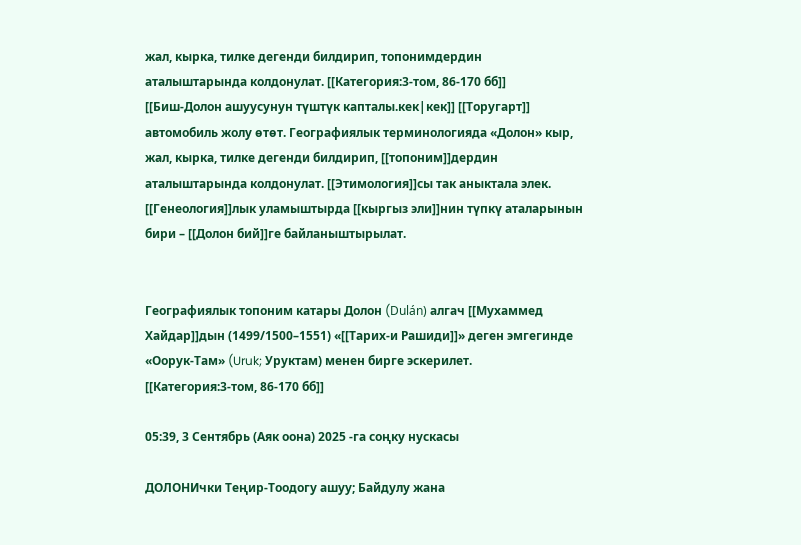жал, кырка, тилке дегенди билдирип, топонимдердин аталыштарында колдонулат. [[Категория:3-том, 86-170 бб]]
[[Биш-Долон ашуусунун түштүк капталы.кек|кек]] [[Торугарт]] автомобиль жолу өтөт. Географиялык терминологияда «Долон» кыр, жал, кырка, тилке дегенди билдирип, [[топоним]]дердин аталыштарында колдонулат. [[Этимология]]сы так аныктала элек. [[Генеология]]лык уламыштырда [[кыргыз эли]]нин түпкү аталарынын бири – [[Долон бий]]ге байланыштырылат.


Географиялык топоним катары Долон (Dulán) алгач [[Мухаммед Хайдар]]дын (1499/1500–1551) «[[Тарих-и Рашиди]]» деген эмгегинде «Оорук-Там» (Uruk; Уруктам) менен бирге эскерилет.
[[Категория:3-том, 86-170 бб]]

05:39, 3 Сентябрь (Аяк оона) 2025 -га соңку нускасы

ДОЛОНИчки Теңир-Тоодогу ашуу; Байдулу жана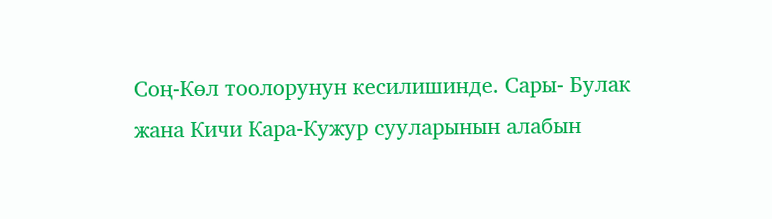Соң-Көл тоолорунун кесилишинде. Сары- Булак жана Кичи Кара-Кужур сууларынын алабын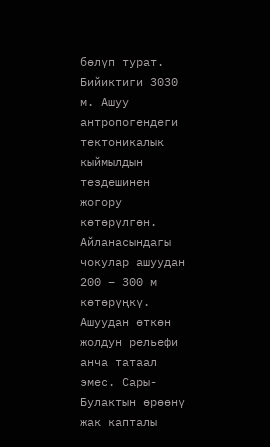бөлүп турат. Бийиктиги 3030 м. Ашуу антропогендеги тектоникалык кыймылдын тездешинен жогору көтөрүлгөн. Айланасындагы чокулар ашуудан 200 – 300 м көтөрүңкү. Ашуудан өткөн жолдун рельефи анча татаал эмес. Сары-Булактын өрөөнү жак капталы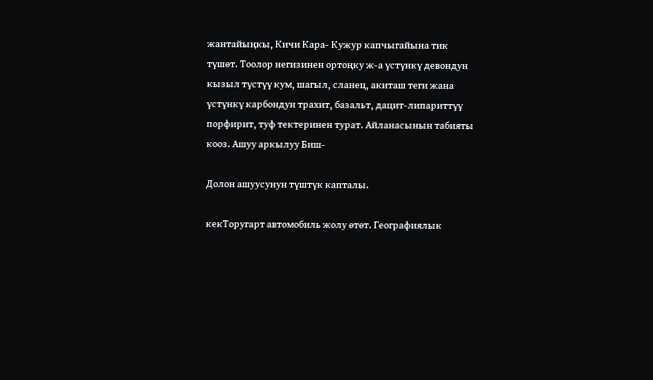жантайыңкы, Кичи Кара- Кужур капчыгайына тик түшөт. Тоолор негизинен ортоңку ж-а үстүнкү девондун кызыл түстүү кум, шагыл, сланец, акиташ теги жана үстүнкү карбондун трахит, базальт, дацит-липариттүү порфирит, туф тектеринен турат. Айланасынын табияты кооз. Ашуу аркылуу Биш-

Долон ашуусунун түштүк капталы.

кекТоругарт автомобиль жолу өтөт. Географиялык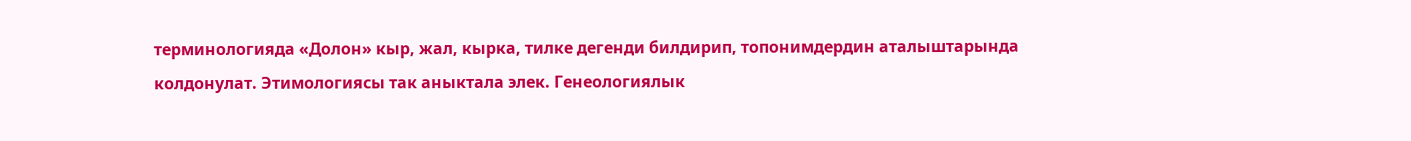терминологияда «Долон» кыр, жал, кырка, тилке дегенди билдирип, топонимдердин аталыштарында колдонулат. Этимологиясы так аныктала элек. Генеологиялык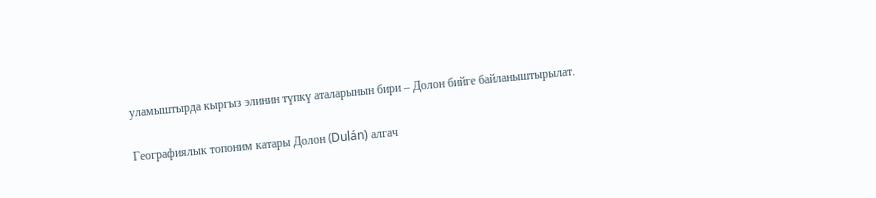уламыштырда кыргыз элинин түпкү аталарынын бири – Долон бийге байланыштырылат.

Географиялык топоним катары Долон (Dulán) алгач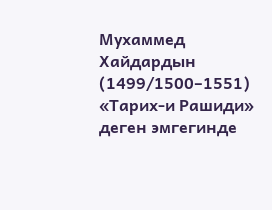Мухаммед Хайдардын (1499/1500–1551) «Тарих-и Рашиди» деген эмгегинде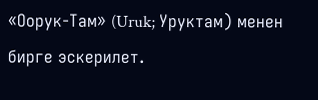«Оорук-Там» (Uruk; Уруктам) менен бирге эскерилет.